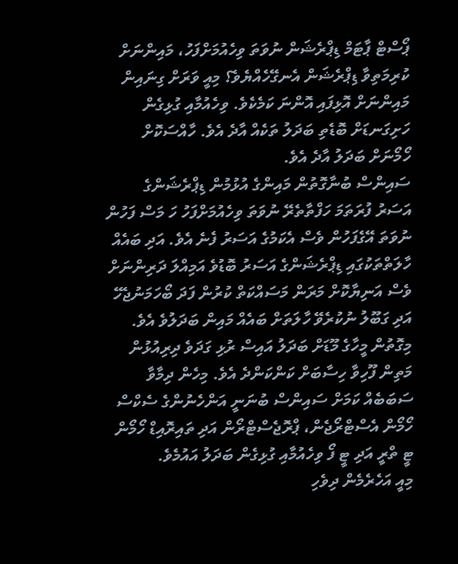ޕޯސްޓް ޕާޓަމް ޑިޕްރެޝަން ނުވަތަ ވިހެއުމަށްފަހު، މައިންނަށް ކުރިމަތިވާ ޑިޕްރެޝަން އެނގޭހެއްޔެވެ؟ މިއީ ވަރަށް ގިނައިން މައިންނަށް އޮޅިފައި އޮންނަ ކަމެކެވެ. ވިހެއުމާއި ގުޅިގެން ހަށިގަނޑަށް ބޮޑެތި ބަދަލު ތަކެއް އާދެ އެވެ. ހާއްސަކޮށް ހޯމޯނަށް ބަދަލު އާދެ އެވެ.
ސައިންސް ބުނާގޮތުން މައިންގެ އުޅުމުން ޑިޕްރެޝަންގެ އަސަރު ފުރަތަމަ ހަފްތާތެރޭ ނުވަތަ ވިހެއުމަށްފަހު ހަ މަސް ފަހުން ނުވަތަ އޭގެފަހުން ވެސް އެކަމުގެ އަސަރު ފެނެ އެވެ. އަދި ބައެއް ހާލަތްތަކުގައި ޑިޕްރެޝަންގެ އަސަރު ބޮޑުވެ އަމިއްލަ ދަރިންނަށް ވެސް އަނިޔާކޮށް މަރަން މަސައްކަތް ކުރުން ފަދަ ބޯހަމަނުޖެހޭ އަދި ގަބޫލު ނުކުރެވޭ ހާލަތަށް ބައެއް މައިން ބަދަލުވެ އެވެ.
މިގޮތުން މީހާގެ މޫޑަށް ބަދަލު އައިސް ރުޅި ގަދަވެ ދިރިއުޅުން މަތިން ފޫހިވާ ހިސާބަށް ކަންކަންދެ އެވެ. މިހެން ދިމާވާ ސަބަބެއް ކަމަށް ސައިންސް ބުނަނީ އަންހެނުންގެ ސެކްސް ހޯމޯން އެސްޓްރޯޖެން، ޕްރޮޖެސްޓްރޯން އަދި ތައިރޮއިޑް ހޯމޯން ޓީ ތްރީ އަދި ޓީ ފޯ ވިހެއުމާއި ގުޅިގެން ބަދަލު އައުމެވެ.
މިއީ އަހެރެމެން ދިވެހި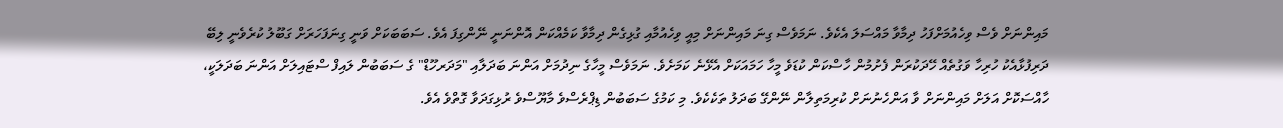މައިންނަށް ވެސް ވިހެއުމަށްފަހު ދިމާވާ މައްސަލަ އެކެވެ. ނަމަވެސް ގިނަ މައިންނަށް މިއީ ވިހެއުމާއި ގުޅިގެން ދިމާވާ ކަމެއްކަން އޮންނަނީ ނޭންގިފަ އެވެ. ސަބަބަކަށް ވަނީ ގިނަފަހަރަށް ގަބޫލު ކުރެވެނީ ލިބޭ ދަރިފުޅާއެކު ހުރިހާ ވަގުތެއް ހޭދަކުރަން ފެށުމުން ހާސްކަން ކުޑަވެ މީހާ ހަމައަކަށް އެޅޭނެ ކަމަށެވެ. ނަމަވެސް މީހާގެ ނިދުމަށް އަންނަ ބަދަލާއި "މަދަރހޫޑް" ގެ ސަބަބުން ލައިފް ސްޓައިލަށް އަންނަ ބަދަލަކީ، ހާއްސަކޮށް އަލަށް މައިންނަށް ވާ އަންހެނުނަށް ކުރިމަތިލާން ނޭންގޭ ބަދަލު ތަކެކެވެ. މި ކަމުގެ ސަބަބުން ޑިޕްރެސްވެ މާޔޫސްވެ ރުޅިގަދަވާ ގޮތްވެ އެވެ.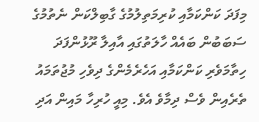މިފަދަ ކަންކަމާއި ކުރިމަތިލުމުގެ ގާބިލްކަން ނެތުމުގެ ސަބަބުން ބައެއް ހާލަތުގައި އާއިލާ ރޫޅުންފަދަ ހިތާމަވެރި ކަންކަމާއި އަހެރެމެންގެ ދިވެހި މުޖުތަމައު ތެރެއިން ވެސް ދިމާވެ އެވެ. މިއީ ހުރިހާ މައިން އަދި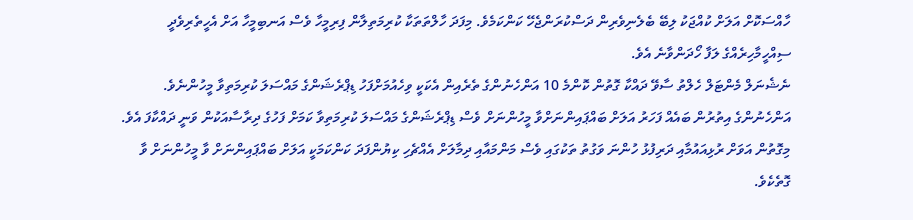ހާއްސަކޮށް އަލަށް ކުއްޖަކު ލިބޭ ބެލެނިވެރިން ދަސްކުރަންޖެހޭ ކަންކަމެވެ. މިފަދަ ހާލްތަތަކާ ކުރިމަތިލާން ފިރިމީހާ ވެސް އަނބިމީހާ އަށް އެހީތެރިވެދީ ސިއްހީމާހިރެއްގެ ލަފާ ހޯދަންވާނެ އެވެ.
ނެޝެނަލް މެންޓަލް ހެލްތު ސާވޭ ދައްކާ ގޮތުން ކޮންމެ 10 އަންހެނުންގެ ތެރެއިން އެކަކީ ވިހެއުމަށްފަހު ޑިޕްރެޝަންގެ މައްސަލަ ކުރިމަތިވާ މީހުންނެވެ.
އަންހެނުންގެ އިތުރުން ބައެއް ފަހަރު އަލަށް ބައްޕައިންނަށްވާ މީހުންނަށް ވެސް ޑިޕްރެޝަންގެ މައްސަލަ ކުރިމަތިވާ ކަމަށް ފަހުގެ ދިރާސާއަކުން ވަނީ ދައްކާފަ އެވެ. މިގޮތުން އަވަށް ރުޅިއައުމާއި ދަރިފުޅު ހުންނަ ވަގުތު ތަކުގައި ވެސް މަންމައާއި ދިމާލަށް އެއްޗެހި ކިޔުންފަދަ ކަންކަމަކީ އަލަށް ބައްޕައިންނަށް ވާ މީހުންނަށް ވާ ގޮތެކެވެ.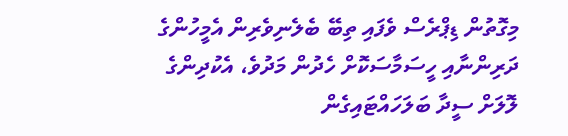މިގޮތުން ޑިޕްރެސް ވެފައި ތިބޭ ބެލެނިވެރިން އެމީހުންގެ ދަރިންނާއި ހީސަމާސަކޮށް ހެދުން މަދުވެ، އެކުދިންގެ ލޮލަށް ސީދާ ބަލަހައްޓައިގެން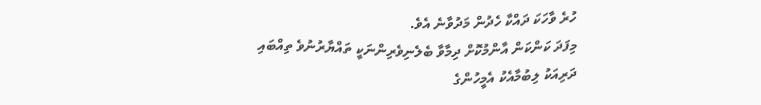ހުރެ ވާހަކަ ދައްކާ ހެދުން މަދުވާނެ އެވެ.
މިފަދަ ކަންކަން އާންމުކޮށް ދިމާވާ ބެލެނިވެރިންނަކީ ތައްޔާރުނުވެ ތިއްބައި ދަރިއަކު ލިބުމާއެކު އެމީހުންގެ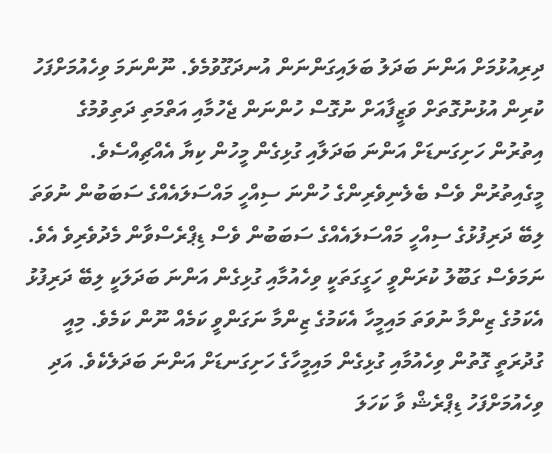ދިރިއުޅުމަށް އަންނަ ބަދަލު ބަލައިގަންނަން އުނދަގޫވުމެވެ. ނޫންނަމަ ވިހެއުމަށްފަހު ކުރިން އުޅުނުގޮތަށް ވަޒީފާއަށް ނުގޮސް ހުންނަން ޖެހުމާއި އަތްމަތި ދަތިވުމުގެ އިތުރުން ހަށިގަނޑަށް އަންނަ ބަދަލާއި ގުޅިގެން މީހުން ކިޔާ އެއްޗިއްސެވެ. މީގެއިތުރުން ވެސް ބެލެނިވެރިންގެ ހުންނަ ސިއްހީ މައްސަލައެއްގެ ސަބަބުން ނުވަތަ ލިބޭ ދަރިފުޅުގެ ސިއްހީ މައްސަލައެއްގެ ސަބަބުން ވެސް ޑިޕްރެސްވާން މެދުވެރިވެ އެވެ.
ނަމަވެސް ގަބޫލު ކުރަންވީ ހަގީގަތަކީ ވިހެއުމާއި ގުޅިގެން އަންނަ ބަދަލަކީ ލިބޭ ދަރިފުޅު އެކަމުގެ ޒިންމާ ނުވަތަ މައިމީހާ އެކަމުގެ ޒިންމާ ނަގަންވީ ކަމެއް ނޫން ކަމެވެ. މިއީ ގުދުރަތީ ގޮތުން ވިހެއުމާއި ގުޅިގެން މައިމީހާގެ ހަށިގަނޑަށް އަންނަ ބަދަލެކެވެ. އަދި ވިހެއުމަށްފަހު ޑިޕްރެޝް ވާ ކަހަލަ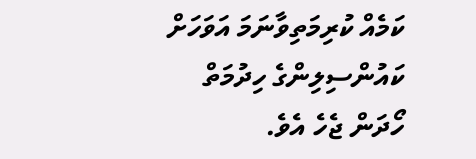ކަމެއް ކުރިމަތިވާނަމަ އަވަހަށް ކައުންސިލިންގެ ހިދުމަތް ހޯދަން ޖެހެ އެވެ.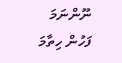ނޫންނަމަ ފަހުން ހިތާމަ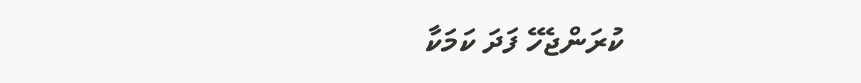ކުރަންޖެހޭ ފަދަ ކަމަކާ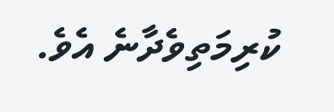ކުރިމަތިވެދާނެ އެވެ.